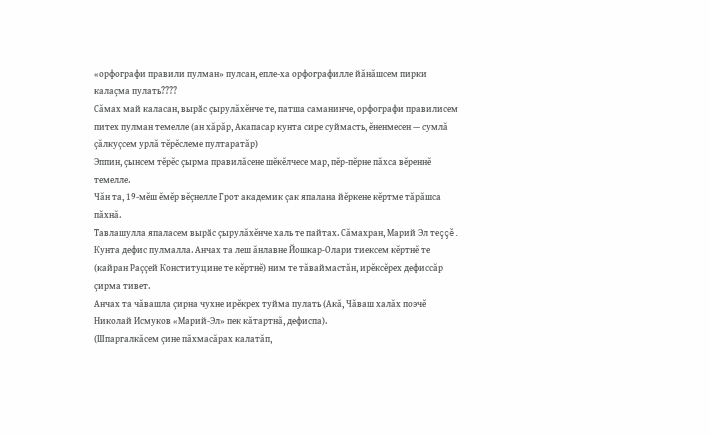«орфографи правили пулман» пулсан, епле-ха орфографилле йăнăшсем пирки калаçма пулать????
Сăмах май каласан, вырӑс çырулăхĕнче те, патша саманинче, орфографи правилисем питех пулман темелле (ан хăрăр, Акапасар кунта сире суймасть, ĕненмесен — сумлă çăлкуçсем урлă тĕрĕслеме пултаратăр)
Эппин, çынсем тĕрĕс çырма правилăсене шĕкĕлчесе мар, пĕр-пĕрне пăхса вĕреннĕ темелле.
Чăн та, 19-мĕш ĕмĕр вĕçнелле Грот академик çак япалана йĕркене кĕртме тăрăшса пăхнă.
Тавлашулла япаласем вырӑс çырулăхĕнче халь те пайтах. Сăмахран, Марий Эл теççĕ. Кунта дефис пулмалла. Анчах та леш ăнлавне Йошкар-Олари тиексем кĕртнĕ те (кайран Раççей Конституцине те кĕртнĕ) ним те тăваймастăн, ирĕксĕрех дефиссăр çирма тивет.
Анчах та чăвашла çирна чухне ирĕкрех туйма пулать (Акă, Чăваш халăх поэчĕ Николай Исмуков «Марий-Эл» пек кăтартнă, дефиспа).
(Шпаргалкăсем çине пăхмасăрах калатăп,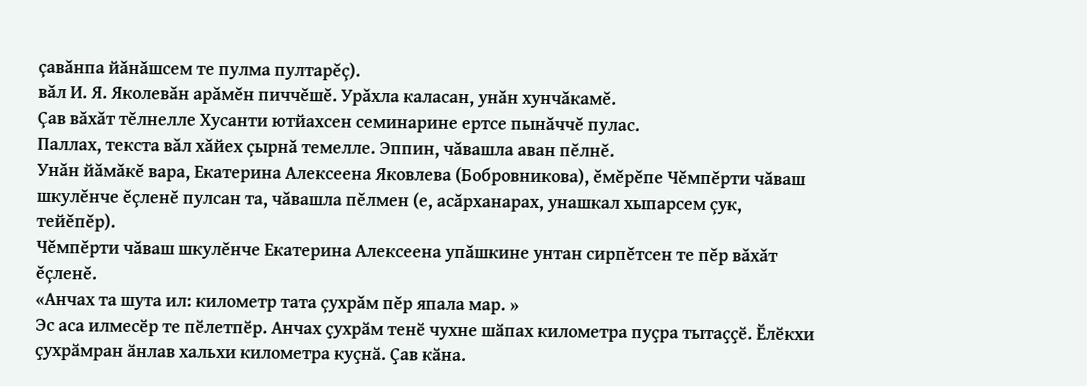çавăнпа йăнăшсем те пулма пултарĕç).
вăл И. Я. Яколевăн арăмĕн пиччĕшĕ. Урăхла каласан, унăн хунчăкамĕ.
Çав вăхăт тĕлнелле Хусанти ютйахсен семинарине ертсе пынăччĕ пулас.
Паллах, текста вăл хăйех çырнă темелле. Эппин, чăвашла аван пĕлнĕ.
Унăн йăмăкĕ вара, Екатерина Алексеена Яковлева (Бобровникова), ĕмĕрĕпе Чĕмпĕрти чăваш шкулĕнче ĕçленĕ пулсан та, чăвашла пĕлмен (е, асăрханарах, унашкал хыпарсем çук, тейĕпĕр).
Чĕмпĕрти чăваш шкулĕнче Екатерина Алексеена упăшкине унтан сирпĕтсен те пĕр вăхăт ĕçленĕ.
«Анчах та шута ил: километр тата çухрăм пĕр япала мар. »
Эс аса илмесӗр те пӗлетпӗр. Анчах ҫухрӑм тенӗ чухне шӑпах километра пуҫра тытаҫҫӗ. Ӗлӗкхи ҫухрӑмран ӑнлав хальхи километра куҫнӑ. Ҫав кӑна.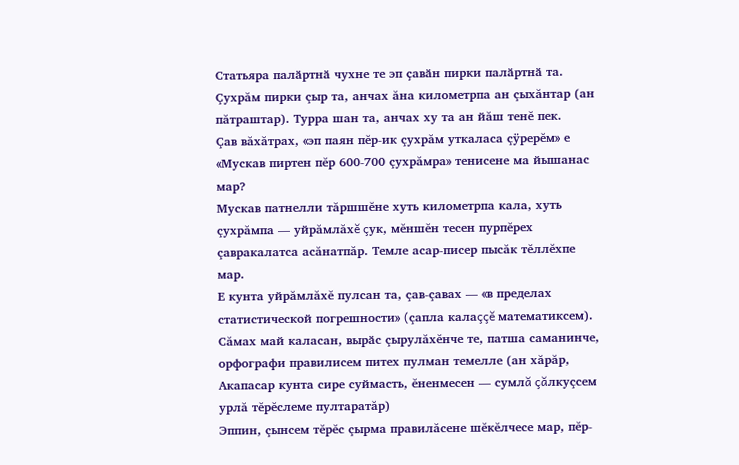Статьяра палӑртнӑ чухне те эп ҫавӑн пирки палӑртнӑ та.
Çухрăм пирки çыр та, анчах ăна километрпа ан çыхăнтар (ан пăтраштар). Турра шан та, анчах ху та ан йăш тенĕ пек.
Çав вăхăтрах, «эп паян пĕр-ик çухрăм уткаласа çÿрерĕм» е «Мускав пиртен пĕр 600-700 çухрăмра» тенисене ма йышанас мар?
Мускав патнелли тăршшĕне хуть километрпа кала, хуть çухрăмпа — уйрăмлăхĕ çук, мĕншĕн тесен пурпĕрех çавракалатса асăнатпăр. Темле асар-писер пысăк тĕллĕхпе мар.
Е кунта уйрăмлăхĕ пулсан та, çав-çавах — «в пределах статистической погрешности» (çапла калаççĕ математиксем).
Сăмах май каласан, вырӑс çырулăхĕнче те, патша саманинче, орфографи правилисем питех пулман темелле (ан хăрăр, Акапасар кунта сире суймасть, ĕненмесен — сумлă çăлкуçсем урлă тĕрĕслеме пултаратăр)
Эппин, çынсем тĕрĕс çырма правилăсене шĕкĕлчесе мар, пĕр-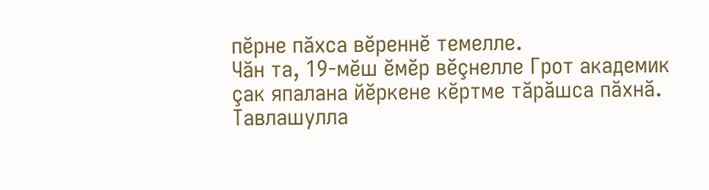пĕрне пăхса вĕреннĕ темелле.
Чăн та, 19-мĕш ĕмĕр вĕçнелле Грот академик çак япалана йĕркене кĕртме тăрăшса пăхнă.
Тавлашулла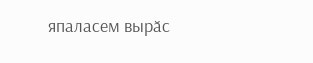япаласем вырӑс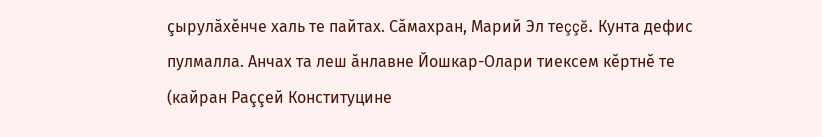çырулăхĕнче халь те пайтах. Сăмахран, Марий Эл теççĕ. Кунта дефис пулмалла. Анчах та леш ăнлавне Йошкар-Олари тиексем кĕртнĕ те (кайран Раççей Конституцине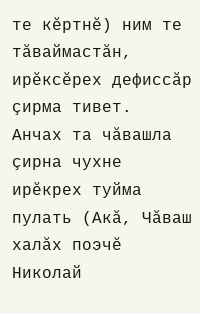те кĕртнĕ) ним те тăваймастăн, ирĕксĕрех дефиссăр çирма тивет.
Анчах та чăвашла çирна чухне ирĕкрех туйма пулать (Акă, Чăваш халăх поэчĕ Николай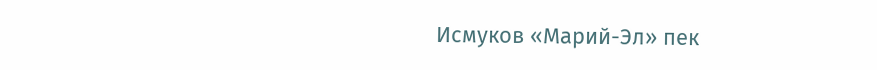Исмуков «Марий-Эл» пек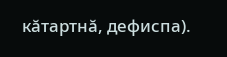кăтартнă, дефиспа).